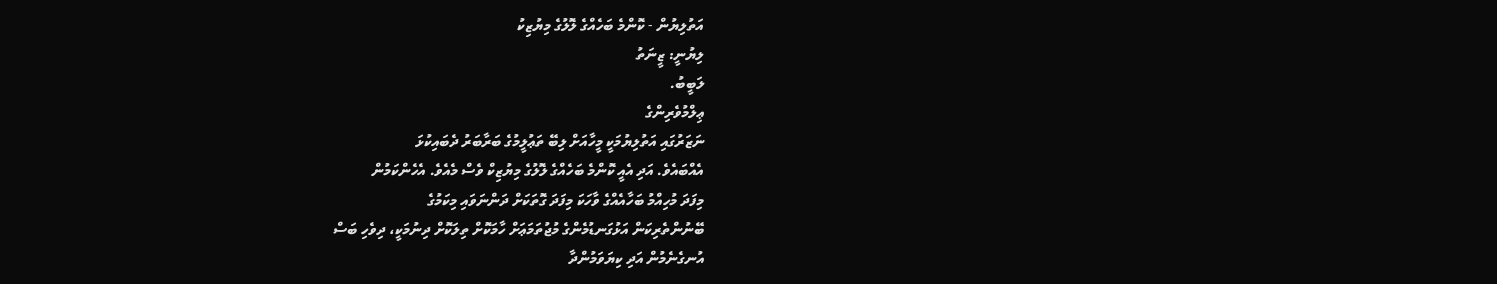އަތުލިޔުން - ކޮންމެ ބަހެއްގެ ލޮލުގެ މިޔުޒިކު
ލިޔުނީ: ޒީނަތު
ލަބީބު.
ޢިލްމުވެރިންގެ
ނަޒަރުގައި އަތުލިޔުމަކީ މީހާއަށް ލިބޭ ތަޢުލީމުގެ ބަރާބަރު ދެބައިކުޅަ
އެއްބައެވެ. އަދި އެއީ ކޮންމެ ބަހެއްގެ ލޮލުގެ މިޔުޒިކް ވެސް މެއެވެ. އެހެންކަމުން
މިފަދަ މުހިއްމު ބަހާއެއްގެ ވާހަކަ މިފަދަ ގޮތަކަށް ދަންނަވައި މިކަމުގެ
ބޭނުންތެރިކަން އަޅުގަނޑުމެންގެ މުޖުތަމަޢަށް ހާމަކޮށް ތިލަކޮށް ދިނުމަކީ، ދިވެހި ބަސް
އުނގެނެމުން އަދި ކިޔަވަމުންދާ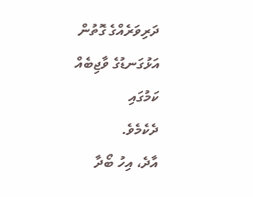ދަރިވަރެއްގެ ގޮތުން އަޅުގަނޑުގެ ވާޖިބެއް ކަމުގައި
ދެކެމެވެ.
އާދެ، އިހު ބޯދާ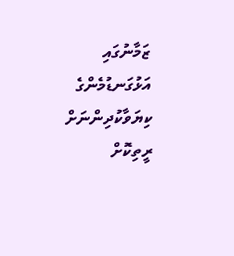ޒަމާނުގައި
އަޅުގަނޑުމެންގެ ކިޔަވާކުދިންނަށް ރީތިކޮށް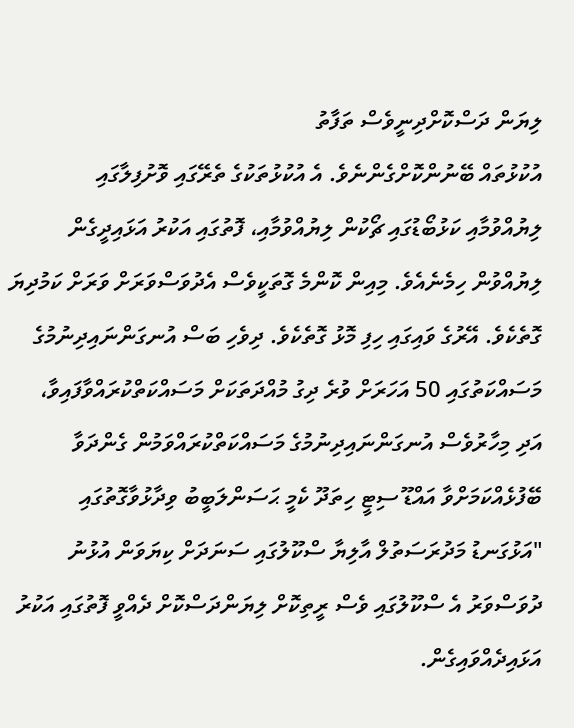ލިޔަން ދަސްކޮށްދިނީވެސް ތަފާތު
އުކުޅުތައް ބޭނުންކޮށްގެންނެވެ. އެ އުކުޅުތަކުގެ ތެރޭގައި ވޮށުފިލާގައި
ލިޔުއްވުމާއި ކަޅުބޯޑުގައި ޗޯކުން ލިޔުއްވުމާއި، ފޮތުގައި އަކުރު އަޅައިދީގެން
ލިޔުއްވުން ހިމެނެއެވެ. މިއިން ކޮންމެ ގޮތަކީވެސް އެދުވަސްވަރަށް ވަރަށް ކަމުދިޔަ
ގޮތެކެވެ. އޭރުގެ ވައިގައި ހިފި މޮޅު ގޮތެކެވެ. ދިވެހި ބަސް އުނގަންނައިދިނުމުގެ
މަސައްކަތުގައި 50 އަހަރަށް ވުރެ ދިގު މުއްދަތަކަށް މަސައްކަތްކުރައްވާފައިވާ،
އަދި މިހާރުވެސް އުނގަންނައިދިނުމުގެ މަސައްކަތްކުރައްވަމުން ގެންދަވާ
ބޭފުޅެއްކަމަށްވާ އައްޑޫ ސިޓީ ހިތަދޫ ކެމީ ޙަސަންލަބީބު ވިދާޅުވާގޮތުގައި
"އަޅުގަނޑު މަދުރަސަތުލް އާލިޔާ ސްކޫލުގައި ސަނަދަށް ކިޔަވަން އުޅުނު
ދުވަސްވަރު އެ ސްކޫލުގައި ވެސް ރީތިކޮށް ލިޔަންދަސްކޮށް ދެއްވީ ފޮތުގައި އަކުރު
އަޅައިދެއްވައިގެން.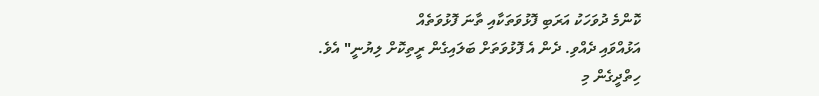ކޮންމެ ދުވަހަކު އަރަބި ފޮޅުވަތަކާއި ތާނަ ފޮޅުވަތެއް
އަޅުއްވައި ދެއްވި. ދެން އެ ފޮޅުވަތަށް ބަލައިގެން ރީތިކޮށް ލިޔުނީ" އެވެ.
ހިތްދީގެން މި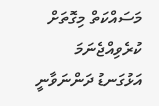މަސައްކަތް މިގޮތަށް ކުރެވިއްޖެނަމަ އަޅުގަނޑު ދަންނަވާނީ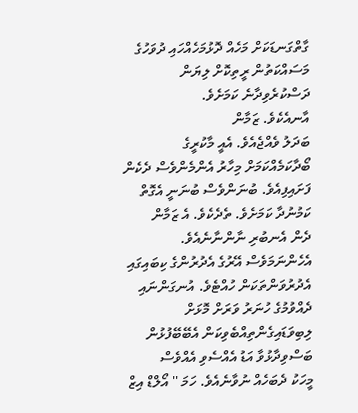ގާތްގަނޑަކަށް މަހެއް ދޮޅުމަހެއްހައި ދުވަހުގެ މަސައްކަތުން ރީތިކޮށް ލިޔަން
ދަސްކުރެވިދާނެ ކަމަށެވެ.
އާނއެކެވެ. ޒަމާން
ބަދަލު ވެއްޖެއެވެ. އެއީ މާކުރީގެ ބޯދާކަމެއްކަމަށް މިހާރު އެންމެންވެސް ދެކެން
ފަށައިފިއެވެ. ބުނަންވެސް ބުނަނީ އެގޮތް ކަމުނުދާ ކަމަށެވެ. ތެދެކެވެ. އެ ޒަމާން
ދެން އެނބުރި ނާންނާނެއެވެ. އެހެންނަމަވެސް އޭރުގެ އެދުރުންގެ ކިބައިގައި
އެދުރުވަންތަކަން ހުއްޓެވެ. އުނގަންނައި ދެއްވުމުގެ ހުނަރު ވަރަށް މޮޅަށް
ލިބިވަޑައިގެންތިއްބެވިކަން އެބޭބޭފުޅުން ބަސްވިދާޅުވާ އަޑު އެއްސެވި އެއްވެސް
މީހަކު ދެބަހެއް ނުވާނެއެވެ. ހަމަ '' އޯލްޑް އިޒް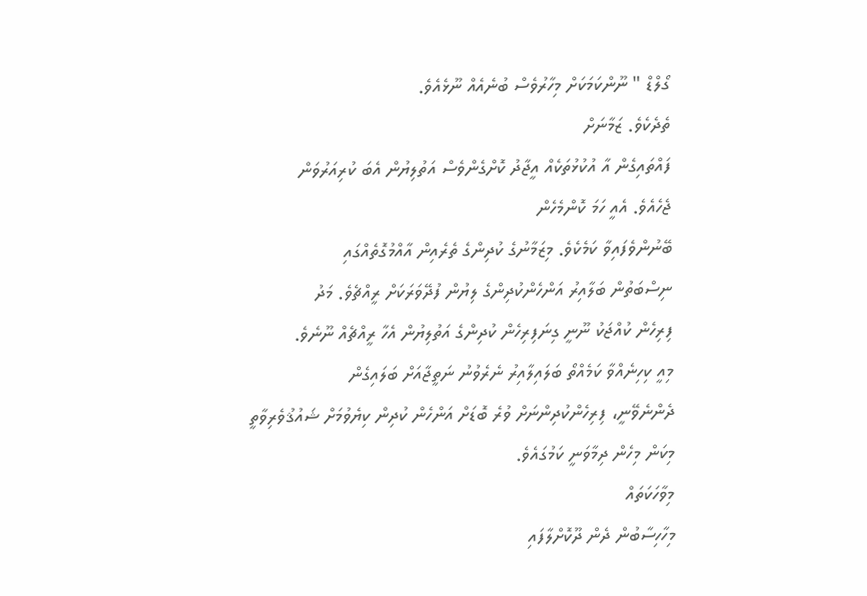ގޯލްޑް " ނޫންކަމަކަށް މިހާރުވެސް ބުނެއެއް ނޫޅެއެވެ.
ތެދެކެވެ. ޒަމާނަށް
ފައްތައިގެން އާ އުކުޅުތަކެއް އީޖާދު ކޮށްގެންވެސް އަތުލިޔުން އެބަ ކުރިއަރުވަން
ޖެހެއެވެ. އެއީ ހަމަ ކޮންމެހެން
ބޭނުންވެފައިވާ ކަމެކެވެ. މިޒަމާނުގެ ކުދިންގެ ތެރެއިން އާއްމުގޮތެއްގައި
ނިސްބަތުން ބަލާއިރު އަންހެންކުދިންގެ ލިޔުން ފުދޭވަރަކަށް ރީއްޗެވެ. މަދު
ފިރިހެން ކުއްޖަކު ނޫނީ ގިނަފިރިހެން ކުދިންގެ އަތުލިޔުން އެހާ ރީއްޗެއް ނޫނެވެ.
މިއީ ކިހިނެއްވާ ކަމެއްތޯ ބަލައިލާއިރު ނެރެވުނު ނަތީޖާއަށް ބަލައިގެން
ދެންނެވޭނީ، ފިރިހެންކުދިންނަށް ވުރެ ބޮޑަށް އަންހެން ކުދިން ކިޔެވުމަށް ޝައުޤުވެރިވާތީ
މިކަން މިހެން ދިމާވަނީ ކަމުގައެވެ.
މިވާހަކަތައް
މިހާހިސާބުން ދެން ދޫކޮށްލާފައި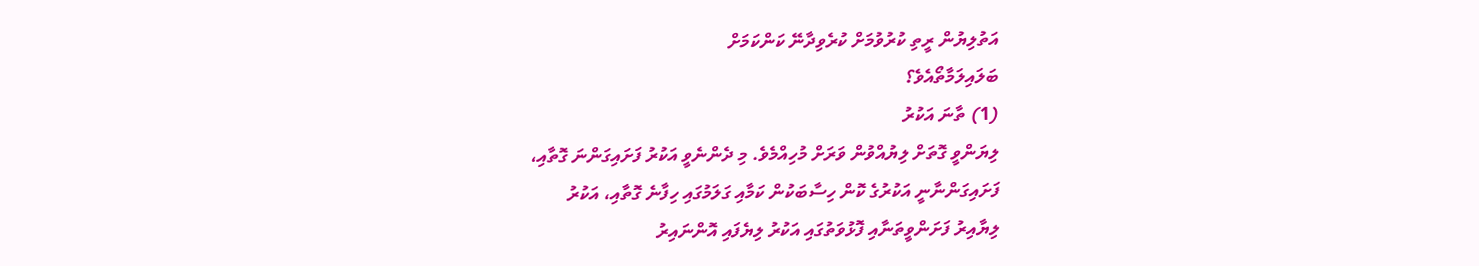އަތުލިޔުން ރީތި ކުރުވުމަށް ކުރެވިދާނޭ ކަންކަމަށް
ބަލައިލަމާތޯއެވެ؟
(1) ތާނަ އަކުރު
ލިޔަންވީ ގޮތަށް ލިޔުއްވުން ވަރަށް މުހިއްމެވެ. މި ދެންނެވީ އަކުރު ފަށައިގަންނަ ގޮތާއި،
ފަށައިގަންނާނީ އަކުރުގެ ކޮން ހިސާބަކުން ކަމާއި ގަލަމުގައި ހިފާނެ ގޮތާއި، އަކުރު
ލިޔާއިރު ފަށަންވީތަނާއި ފޮޅުވަތުގައި އަކުރު ލިޔެފައި އޮންނައިރު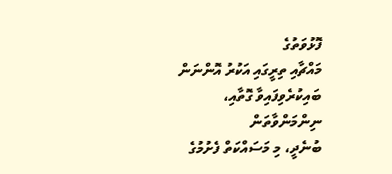ފޮޅުވަތުގެ
މައްޗާއި ތިރީގައި އަކުރު އޮންނަން ބައިކުރެވިފައިވާ ގޮތާއި، ނިންމަންވާތަން
ބުނެދީ، މި މަސައްކަތް ފެށުމުގެ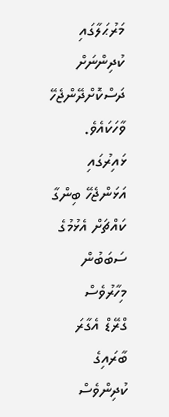މަރުޙަލާގައި ކުދިންނަށް ދަސްކޮށްދޭންޖެހޭ
ވާހަކައެވެ. ޅައިރުގައި އަޅަންޖެހޭ ބިންގާ ކައްޗަށް އެޅުމުގެ ސަބަބުން މިހާރުވެސް
ގްރޭޑް އެގާރަ ބާރައިގެ ކުދިންވެސް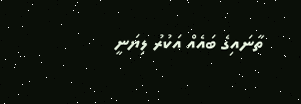ތާނައިގެ ބައެއް އަކުރު ލިޔަނީ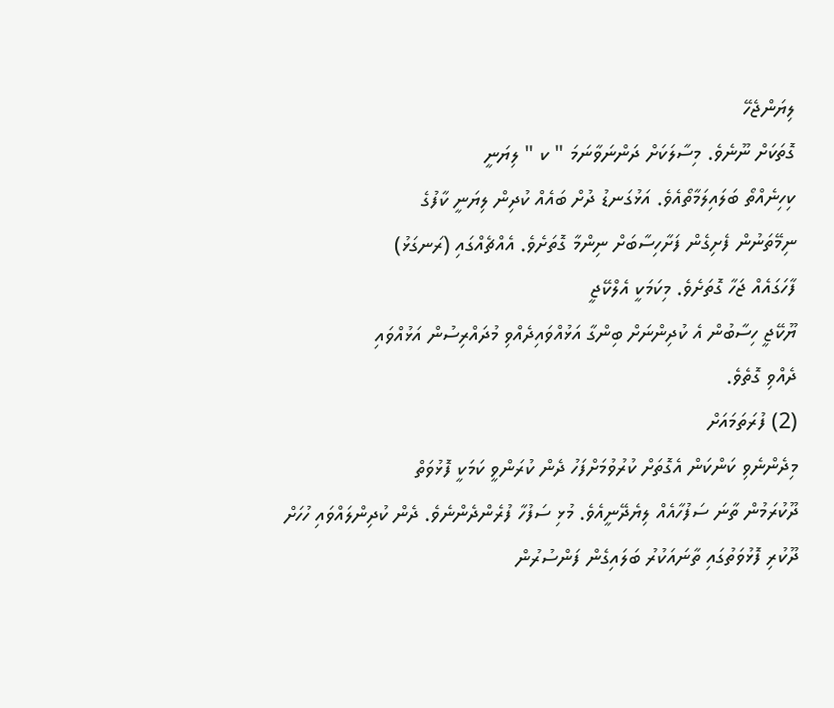ލިޔަންޖެހޭ
ގޮތަކަށް ނޫނެވެ. މިސާލަކަށް ދަންނަވާނަމަ " ކ " ލިޔަނީ
ކިހިނެއްތޯ ބަލައިލަމާތޯއެވެ. އަޅުގަނޑު ދުށް ބައެއް ކުދިން ލިޔަނީ ކާފުގެ
ނިމޭތަނުން ފެށިގެން ފަށާހިސާބަށް ނިންމާ ގޮތަށެވެ. އެއްޗެއްގައި (ރަނގަޅު)
ފާހަގައެއް ޖަހާ ގޮތަށެވެ. މިކަމަކީ އެލްކޭޖީ
ޔޫކޭޖީ ހިސާބުން އެ ކުދިންނަށް ބިންގާ އަޅުއްވައިދެއްވި މުދައްރިސުން އަޅުއްވައި
ދެއްވި ގޮތެވެ.
(2) ފުރަތަމައަށް
މިދެންނެވި ކަންކަން އެގޮތަށް ކުރުވުމަށްފަހު ދެން ކުރަންވީ ކަމަކީ ފޮޅުވަތް
ދޫކުރަމުން ތާނަ ސަފުހާއެއް ލިޔެދޭނީއެވެ. މުޅި ސަފުހާ ފުރެންދެންނެވެ. ދެން ކުދިންލައްވައި ހުހަށް
ދޫކުރި ފޮޅުވަތުގައި ތާނައަކުރު ބަލައިގެން ފަންސުރުން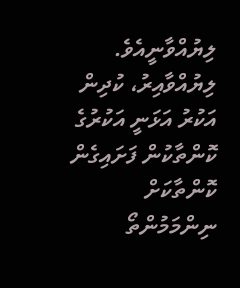ލިޔުއްވާނީއެވެ.
ލިޔުއްވާއިރު، ކުދިން އަކުރު އަޅަނީ އަކުރުގެ ކޮންތާކުން ފަށައިގެން ކޮންތާކަށް
ނިންމަމުންތޯ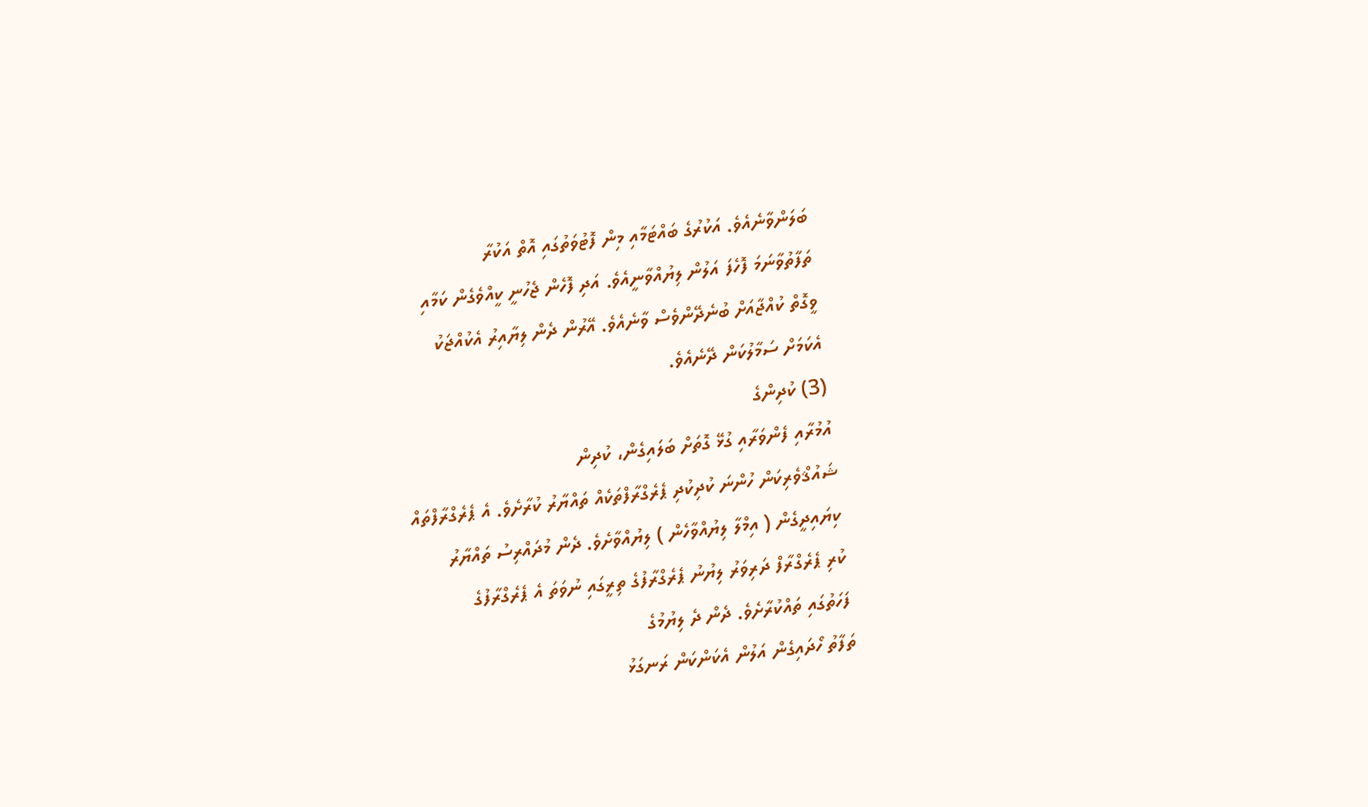ބަލަންވާނެއެވެ. އަކުރުގެ ބައްޓަމާއި މިން ފޮޓުވަތުގައި އޮތް އަކުރާ
ތަފާތުވާނަމަ ފޮހެފަ އަލުން ލިޔުއްވާނީއެވެ. އަދި ފޮހެން ޖެހުނީ ކީއްވެގެން ކަމާއި
ވީގޮތް ކުއްޖާއަށް ބުނެދޭންވެސް ވާނެއެވެ. އޭރުން ދެން ލިޔާއިރު އެކުއްޖަކު
އެކަމަށް ސަމާލުކަން ދޭނެއެވެ.
(3) ކުދިންގެ
އުމުރާއި ފެންވަރާއި ގުޅޭ ގޮތަށް ބަލައިގެން، ކުދިން
ޝައުޤްވެރިކަން ހުންނަ ކުދިކުދި ޕެރެގްރާފްތަކެއް ތައްޔާރު ކުރާށެވެ. އެ ޕެރެގްރާފްތައް
ކިޔައިދީގެން ( އިމްލާ ލިޔުއްވާހެން ) ލިޔުއްވާށެވެ. ދެން މުދައްރިސު ތައްޔާރު
ކުރި ޕެރެގްރާފް ދަރިވަރު ލިޔުނު ޕެރެގްރާފުގެ ތިރީގައި ނުވަތަ އެ ޕެރެގްރާފުގެ
ފަހަތުގައި ތައްކުރާށެވެ. ދެން ދެ ލިޔުމުގެ
ތަފާތު ހޯދައިގެން އަލުން އެކަންކަން ރަނގަޅު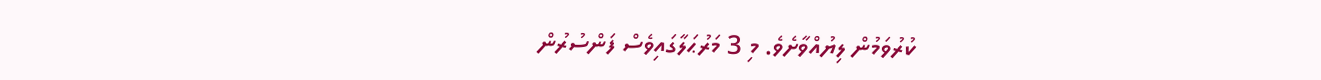ކުރުވަމުން ލިޔުއްވާށެވެ. މި 3 މަރުޙަލާގައިވެސް ފަންސުރުން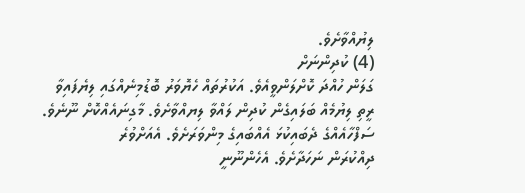ލިޔުއްވާށެވެ.
(4) ކުދިންނަށް
ގަލަން ހުއްދަ ކޮށްލަންވީއެވެ. އަކުރުތައް ހެޔޮވަރު ބޮޑުމިނެއްގައި ލިޔެފައިވާ
ރީތި ލިޔުމެއް ބަލައިގެން ކުދިން ލައްވާ ލިޔއްވާށެވެ. މާގިނައެއްކޮށް ނޫނެވެ.
ސަފްހާއެއްގެ ދެބައިކުޅަ އެއްބައިގެ މިންވަރަށެވެ. އެއަށްވުރެ
ދިއްކުރަން ނަހަދާށެވެ. އެހެންނޫނީ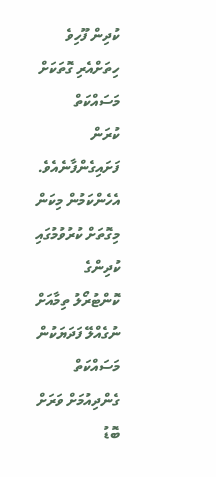ކުދިން ފޫހިވެ ހިތަށްއެރި ގޮތަކަށް މަސައްކަތް
ކުރަން ފަށައިގެންފާނެއެވެ. އެހެންކަމުން މިކަން މިގޮތަށް ކުރުވުމުގައި ކުދިންގެ
ކޮންޓުރޯލު ތިމާއަށް ނުގެއްލޭ ފަދަޔަކުން މަސައްކަތް ގެންދިއުމަށް ވަރަށް ބޮޑު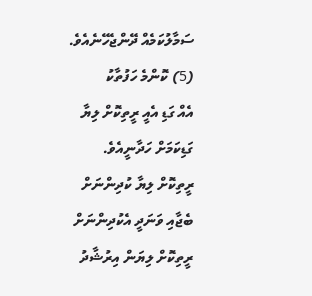ސަމާލުކަމެއް ދޭންޖެހޭނެއެވެ.
(5) ކޮންމެ ހަފުތާކު
އެއް ގަޑި އެއީ ރީތިކޮށް ލިޔާ ގަޑިކަމަށް ހަދާނީއެވެ. ރީތިކޮށް ލިޔާ ކުދިންނަށް
ބެޖާއި ވަނަދީ އެކުދިންނަށް ރީތިކޮށް ލިޔަން އިރުޝާދު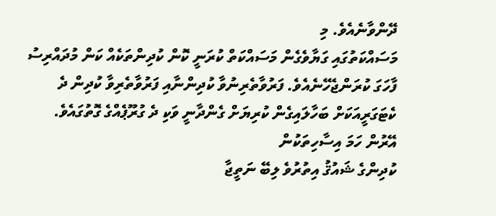ދޭންވާނެއެވެ. މި
މަސައްކަތުގައި ގަޔާވެގެން މަސައްކަތް ކުރަނީ ކޮން ކުދިންތަކެއް ކަން މުދައްރިސު
ފާހަގަ ކުރަންޖެހޭނެއެވެ. ފަރުވާތެރިނުވާ ކުދިންނާއި ފަރުވާތެރިވާ ކުދިން ދެ
ކެޓަގަރީއަކަށް ބަހާލައިގެން ކުރިޔަށް ގެންދާނީ ވަކި ދެ ގުރޫޕެއްގެ ގޮތުގައެވެ. އޭރުން ހަމަ އިސާހިތަކުން
ކުދިންގެ ޝައުޤު އިތުރުވެ ލިބޭ ނަތީޖާ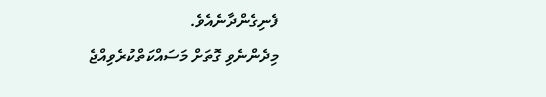ފެނިގެންދާނެއެވެ.
މިދެންނެވި ގޮތަށް މަސައްކަތްކުރެވިއްޖެ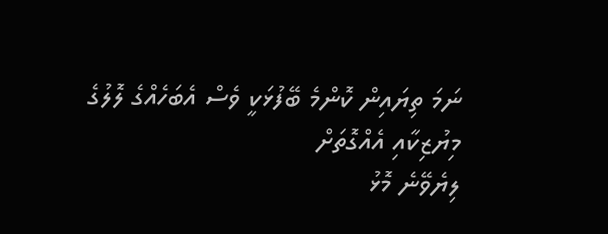ނަމަ ތިޔައިން ކޮންމެ ބޭފުޅަކީ ވެސް އެބަހެއްގެ ލޮލުގެ މިޔުޒިކާއި އެއްގޮތަށް
ލިޔެވޭނެ މޮޅު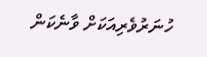ހުނަރުވެރިއަކަށް ވާނެކަން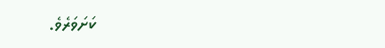ކަށަވަރެވެ.